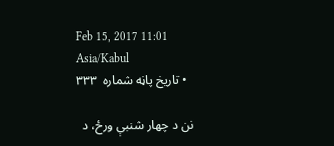Feb 15, 2017 11:01 Asia/Kabul
  • تاریخ پاڼه شماره  ۳۳۳

نن د چهار شنبې ورځ، د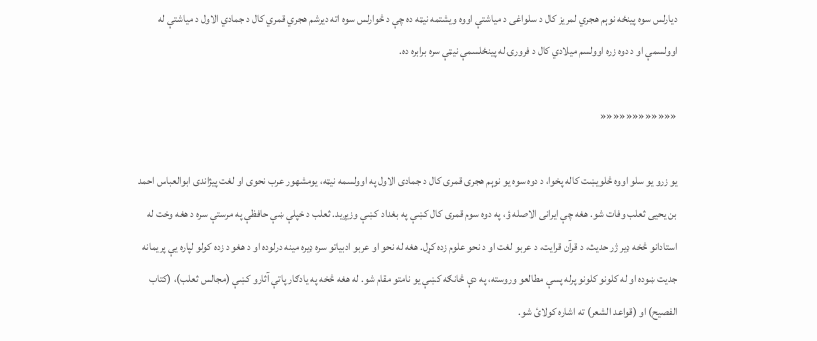دیارلس سوه پینځه نوېم هجري لمریز کال د سلواغی د میاشتې اووه ویشتمه نیټه ده چې د څوارلس سوه اته دیرشم هجري قمري کال د جمادي الاول د میاشتې له اوولسمې او د دوه زره اوولسم میلادي کال د فرورۍ له پینځلسمې نیټې سره برابره ده.

««««««««««««

یو زرو یو سلو اووه څلویښت کاله پخوا، د دوه سوه یو نوېم هجری قمری کال د جمادی الاول په اوولسمه نیټه، یومشهور عرب نحوی او لغت پیژاندی ابوالعباس احمد بن یحیی ثعلب وفات شو. هغه چې ایرانی الاصله ؤ، په دوه سوم قمری کال کښې په بغداد کښې وزیږید. ثعلب د خپلې ښې حافظې په مرستې سره د هغه وخت له استادانو څخه ډیر ژر حدیث، د قرآن قرایت، د عربو لغت او د نحو علوم زده کړل. هغه له نحو او عربو ادبیاتو سره ډیره مینه درلوده او د هغو د زده کولو لپاره یې پریمانه جدیت ښوده او له کلونو کلونو پرله پسې مطالعو وروسته، په دې څانګه کښې یو نامتو مقام شو. له هغه څخه په یادګار پاتې آثارو کښې (مجالس ثعلب)، (کتاب الفصیح) او (قواعد الشعر) ته اشاره کولائ شو.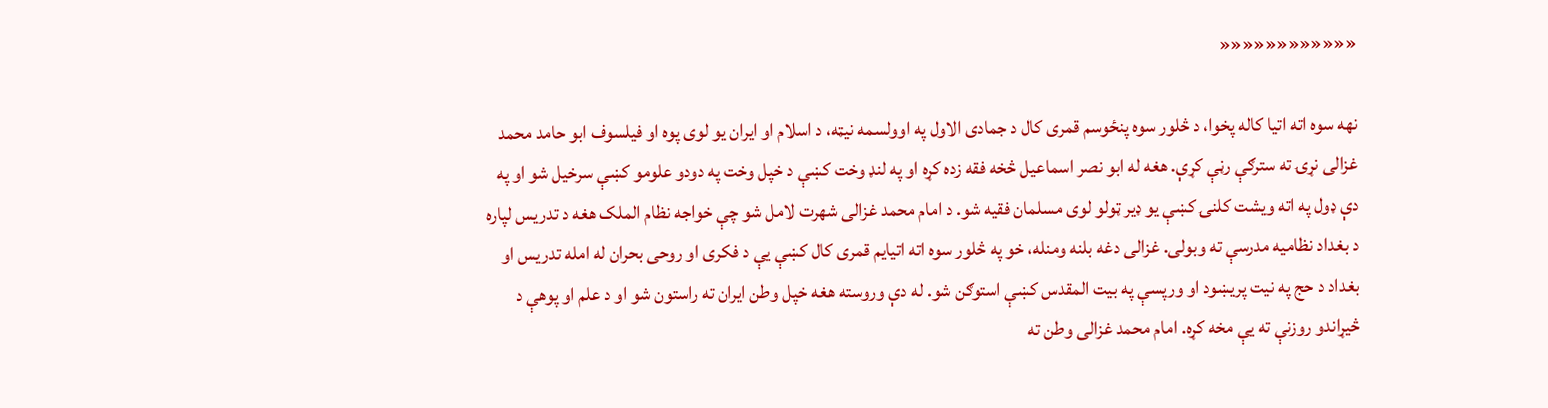««««««««««««

نهه سوه اته اتیا کاله پخوا، د څلور سوه پنځوسم قمری کال د جمادی الاول په اوولسمه نیټه، د اسلام او ایران یو لوی پوه او فیلسوف ابو حامد محمد غزالی نړۍ ته سترګې رڼې کړې. هغه له ابو نصر اسماعیل څخه فقه زده کړه او په لنډ وخت کښې د خپل وخت په دودو علومو کښې سرخیل شو او په دې ډول په اته ویشت کلنۍ کښې یو ډیر ټولو لوی مسلمان فقیه شو. د امام محمد غزالی شهرت لامل شو چې خواجه نظام الملک هغه د تدریس لپاره د بغداد نظامیه مدرسې ته وبولی. غزالی دغه بلنه ومنله، خو په څلور سوه اته اتیایم قمری کال کښې یې د فکری او روحی بحران له امله تدریس او بغداد د حج په نیت پریښود او ورپسې په بیت المقدس کښې استوګن شو. له دې وروسته هغه خپل وطن ایران ته راستون شو او د علم او پوهې د څیړاندو روزنې ته یې مخه کړه. امام محمد غزالی وطن ته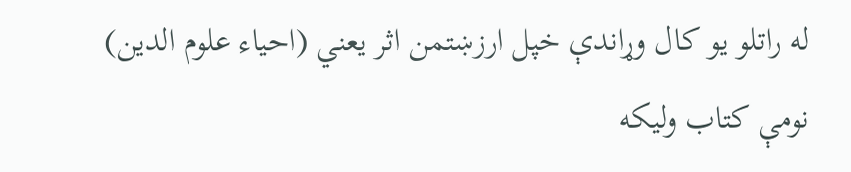له راتلو یو کال وړاندې خپل ارزښتمن اثر یعني (احیاء علوم الدین) نومې کتاب ولیکه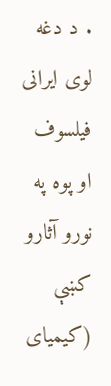. د دغه لوی ایرانی فیلسوف او پوه په نورو آثارو کښې (کیمیای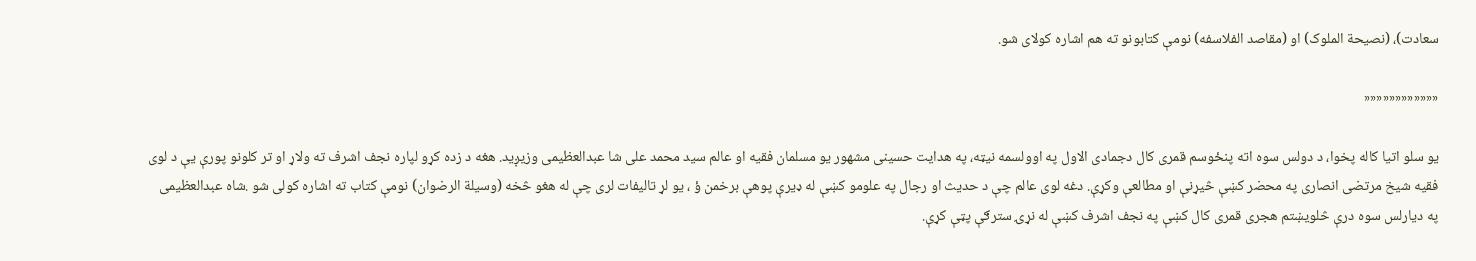سعادت)، (نصیحة الملوک) او (مقاصد الفلاسفه) نومې کتابونو ته هم اشاره کولای شو.

««««««««««««

یو سلو اتیا کاله پخوا، د دولس سوه اته پنځوسم قمری کال دجمادی الاول په اوولسمه نیټه، په هدایت حسینی مشهور یو مسلمان فقیه او عالم سید محمد علی شا عبدالعظیمی وزیږید. هغه د زده کړو لپاره نجف اشرف ته ولاړ او تر کلونو پورې یې د لوی فقیه شیخ مرتضی انصاری په محضر کښې څیړنې او مطالعې وکړې. دغه لوی عالم چې د حدیث او رجال په علومو کښې له ډیرې پوهې برخمن ؤ ، یو لړ تالیفات لری چې له هغو څخه (وسیلة الرضوان) نومې کتاب ته اشاره کولی شو .شاه عبدالعظیمی په دیارلس سوه درې څلویښتم هجری قمری کال کښې په نجف اشرف کښې له نړۍ سترګې پټې کړې.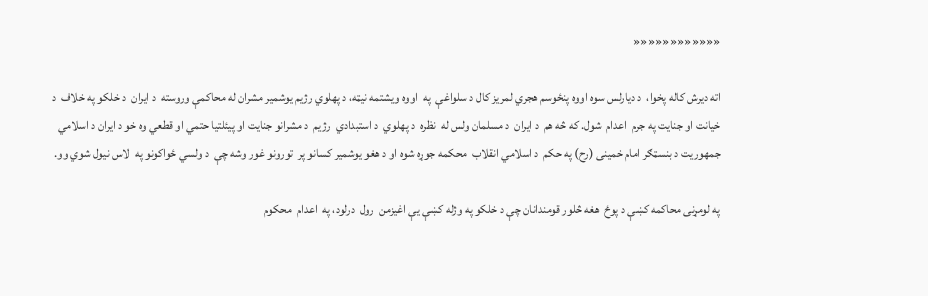««««««««««««

اته دیرش کاله پخوا،  د دیارلس سوه اووه پنځوسم هجري لمریز کال د سلواغې  په  اووه ویشتمه نیټه، د پهلوي رژیم یوشمیر مشران له محاکمې وروسته  د ایران  د خلکو په خلاف  د خیانت او جنایت په جرم  اعدام  شول. که څه هم  د ایران  د مسلمان ولس له  نظره  د پهلوي  د استبدادي  رژیم  د مشرانو جنایت او پیئلتیا حتمي او قطعي وه خو د ایران د اسلامي جمهوریت د بنسټګر امام خمینی (رح) په حکم  د اسلامي انقلاب  محکمه جوړه شوه او د هغو یوشمیر کسانو پر  تورونو غور وشه چې  د ولسي ځواکونو په  لاس نیول شوي وو.

په لومړنی محاکمه کښې د پوځ  هغه څلور قومندانان چې د خلکو په وژله کښې یې اغیزمن  رول  درلود، په  اعدام  محکوم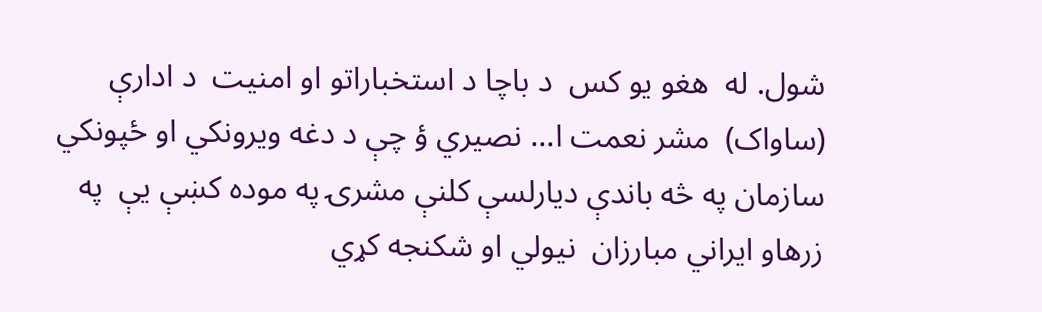شول. له  هغو یو کس  د باچا د استخباراتو او امنیت  د ادارې  (ساواک)  مشر نعمت ا... نصیري ؤ چې د دغه ویرونکي او ځپونکي سازمان په څه باندې دیارلسې کلنې مشرۍ په موده کښې یې  په  زرهاو ایراني مبارزان  نیولي او شکنجه کړي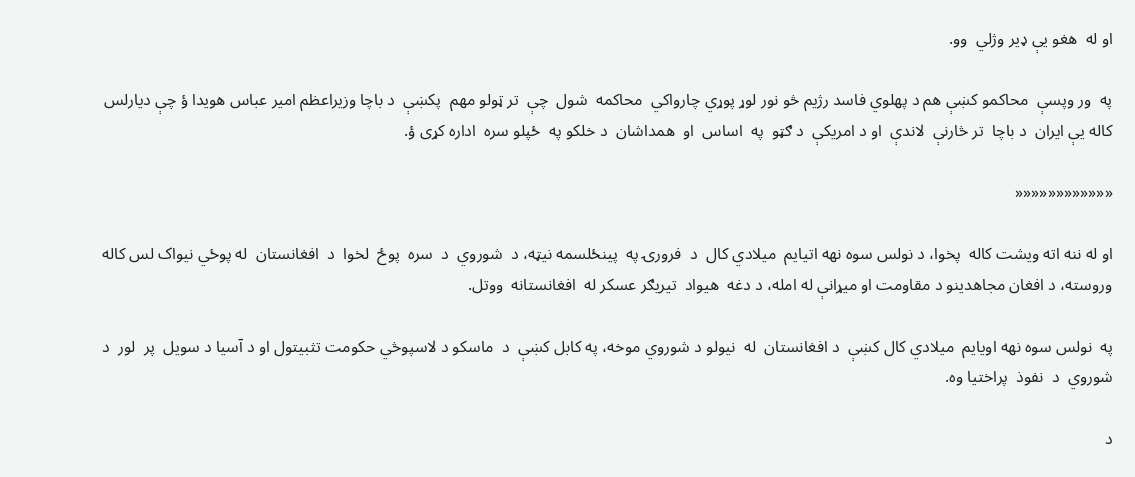او له  هغو یې ډیر وژلي  وو.

په  ور وپسې  محاکمو کښې هم د پهلوي فاسد رژیم څو نور لوړ پوړي چارواکي  محاکمه  شول  چې  تر ټولو مهم  پکښې  د باچا وزیراعظم امیر عباس هویدا ؤ چې دیارلس کاله یې ایران  د باچا  تر څارنې  لاندې  او د امریکې  د ګټو  په  اساس  او  همداشان  د خلکو په  ځپلو سره  اداره کړی ؤ.

««««««««««««

او له ننه اته ویشت کاله  پخوا، د نولس سوه نهه اتیایم  میلادي کال  د  فرورۍ په  پینځلسمه نیټه، د  شوروي  د  سره  پوځ  لخوا  د  افغانستان  له پوځي نیواک لس کاله وروسته، د افغان مجاهدینو د مقاومت او میړانې له امله، د دغه  هیواد  تیریګر عسکر له  افغانستانه  ووتل.

په  نولس سوه نهه اویایم  میلادي کال کښې  د افغانستان  له  نیولو د شوروي موخه، په کابل کښې  د  ماسکو د لاسپوڅي حکومت تثبیتول او د آسیا د سویل  پر  لور  د شوروي  د  نفوذ  پراختیا وه.

د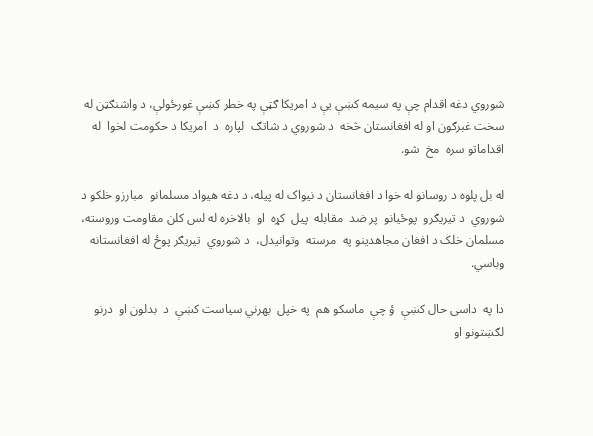شوروي دغه اقدام چې په سیمه کښې یې د امریکا ګټې په خطر کښې غورځولې، د واشنګټن له سخت غبرګون او له افغانستان څخه  د شوروي د شاتګ  لپاره  د  امریکا د حکومت لخوا  له  اقداماتو سره  مخ  شو.

له بل پلوه د روسانو له خوا د افغانستان د نیواک له پیله، د دغه هیواد مسلمانو  مبارزو خلکو د شوروي  د تیریګرو  پوځیانو  پر ضد  مقابله  پیل  کړه  او  بالاخره له لس کلن مقاومت وروسته، مسلمان خلک د افغان مجاهدینو په  مرسته  وتوانیدل،  د شوروي  تیریګر پوځ له افغانستانه وباسي.

دا په  داسی حال کښې  ؤ چې  ماسکو هم  په خپل  بهرني سیاست کښې  د  بدلون او  درنو لګښتونو او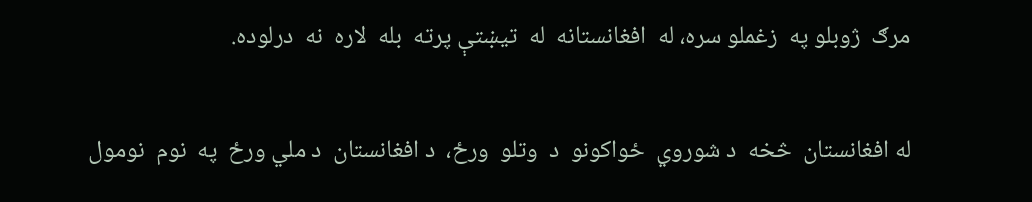مرګ  ژوبلو په  زغملو سره، له  افغانستانه  له  تیښتې پرته  بله  لاره  نه  درلوده.

له افغانستان  څخه  د شوروي  ځواکونو  د  وتلو  ورځ،  د افغانستان  د ملي ورځ  په  نوم  نومول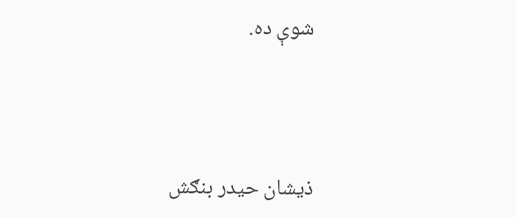شوې ده.



ذیشان حیدر بنګش